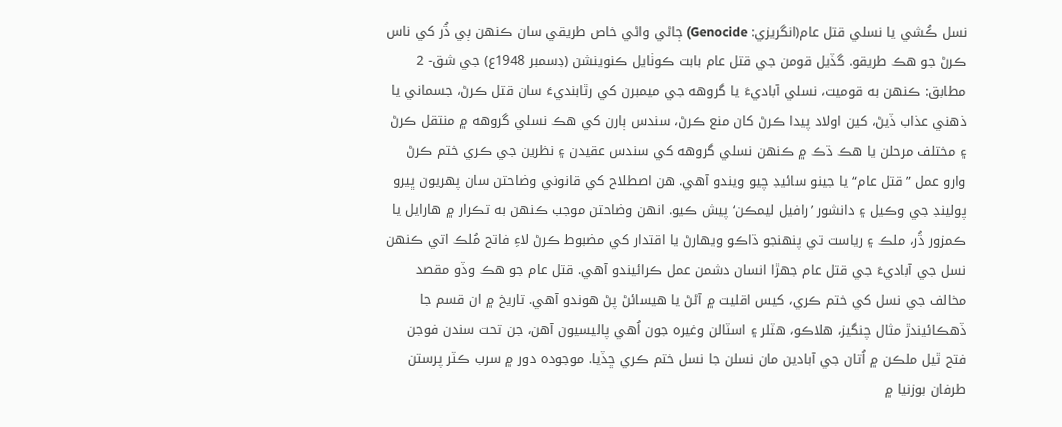نسل ڪُشي يا نسلي قتل عام(انگريزي: Genocide) ڄاڻي واڻي خاص طريقي سان ڪنهن ٻي ڌُر کي ناس ڪرڻ جو هڪ طريقو. گڏيل قومن جي قتل عام بابت ڪوٺايل ڪنوينشن (ڊسمبر 1948ع) جي شق- 2 مطابق: ڪنهن به قوميت، نسلي آباديءَ يا گروهه جي ميمبرن کي رٿابنديءَ سان قتل ڪرڻ، جسماني يا ذهني عذاب ڏيڻ، کين اولاد پيدا ڪرڻ کان منع ڪرڻ، سندس ٻارن کي هڪ نسلي گروهه ۾ منتقل ڪرڻ ۽ مختلف مرحلن يا هڪ ڌڪ ۾ ڪنهن نسلي گروهه کي سندس عقيدن ۽ نظرين جي ڪري ختم ڪرڻ وارو عمل ”قتل عام“ يا جينو سائيڊ چيو ويندو آهي. هن اصطلاح کي قانوني وضاحتن سان پهريون ڀيرو پولينڊ جي وڪيل ۽ دانشور ’رافيل ليمڪن‘ پيش ڪيو. انهن وضاحتن موجب ڪنهن به تڪرار ۾ هارايل يا ڪمزور ڌُر، ملڪ ۽ رياست تي پنهنجو ڌاڪو ويهارڻ يا اقتدار کي مضبوط ڪرڻ لاءِ فاتح مُلڪ اتي ڪنهن نسل جي آباديءَ جي قتل عام جهڙا انسان دشمن عمل ڪرائيندو آهي. قتل عام جو هڪ وڏو مقصد مخالف جي نسل کي ختم ڪري، کيس اقليت ۾ آڻڻ يا هيسائڻ پڻ هوندو آهي. تاريخ ۾ ان قسم جا ڏهڪائيندڙ مثال چنگيز، هلاڪو، هٽلر ۽ اسٽالن وغيره جون اُهي پاليسيون آهن، جن تحت سندن فوجن فتح ٿيل ملڪن ۾ اُتان جي آبادين مان نسلن جا نسل ختم ڪري ڇڏيا. موجوده دور ۾ سرب ڪٽر پرستن طرفان بوزنيا ۾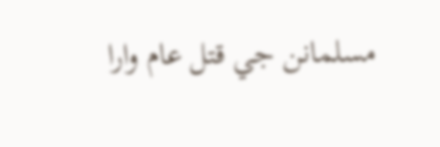مسلمانن جي قتل عام وارا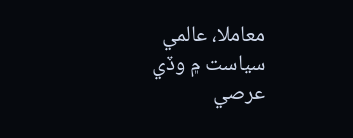معاملا، عالمي سياست ۾ وڏي عرصي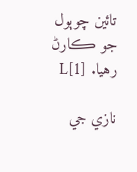تائين چوٻول جو ڪارڻ رهيا. L[1]

نازي جي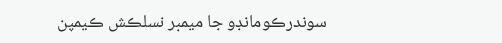سوندرڪومانڊو جا ميمبر نسلڪش ڪيمپن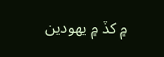۾ کڏ ۾ يھودين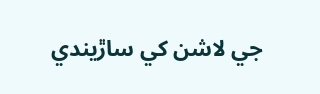جي لاشن کي ساڙيندي